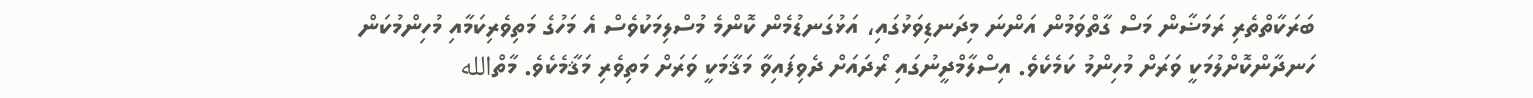ބަރަކާތްތެރި ރަމަޟާން މަސް ގާތްވަމުން އަންނަ މިދަނޑިވަޅުގައި، އަޅުގަނޑުމެން ކޮންމެ މުސްލިމަކުވެސް އެ މަހުގެ މަތިވެރިކަމާއި މުހިންމުކަން ހަނދާންކޮށްލުމަކީ ވަރަށް މުހިންމު ކަމެކެވެ. އިސްލާމްދީނުގައި ރޯދައަށް ދެވިފައިވާ މަޤާމަކީ ވަރަށް މަތިވެރި މަޤާމެކެވެ. މާތްالله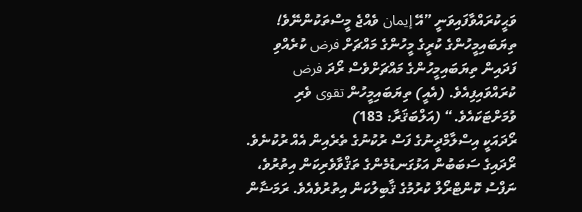ވަޙީކުރައްވާފައިވަނީ ”އޭ إيمان ވެއްޖެ މީސްތަކުންނޭވެ! ތިޔަބައިމީހުންގެ ކުރީގެ މީހުންގެ މައްޗަށް فرض ކުރެއްވި ފަދައިން ތިޔަބައިމީހުންގެ މައްޗަށްވެސް ރޯދަ فرض ކުރައްވައިފިއެވެ. (އެއީ) ތިޔަބައިމީހުން تقوى ވެރި ވުމަށްޓަކައެވެ.“ (އަލްބަޤަރާ: 183)
ރޯދައަކީ އިސްލާމްދީނުގެ ފަސް ރުކުނުގެ ތެރެއިން އެއް ރުކުނެވެ. ރޯދައިގެ ސަބަބުން އަޅުގަނޑުމެންގެ ތަޤްވާވެރިކަން އިތުރުވެ، ނަފްސު ކޮންޓްރޯލް ކުރުމުގެ ޤާބިލުކަން އިތުރުވެއެވެ. ރަމަޟާން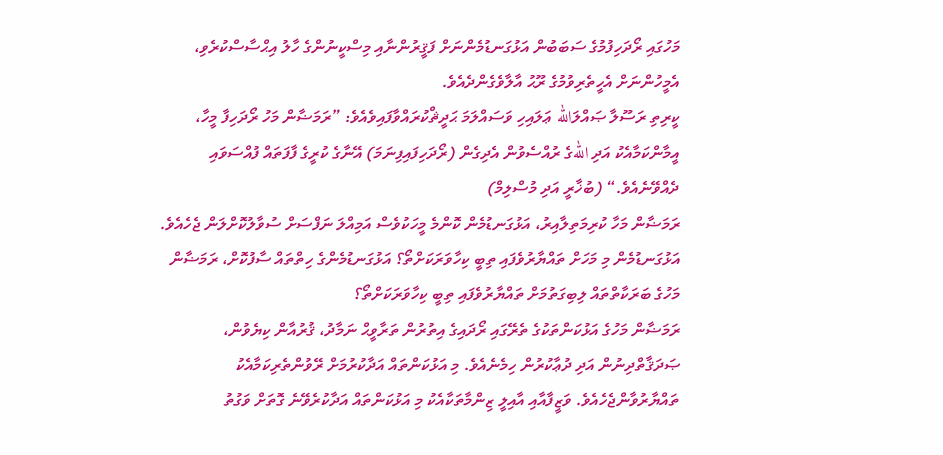މަހުގައި ރޯދަހިފުމުގެ ސަބަބުން އަޅުގަނޑުމެންނަށް ފަޤީރުންނާއި މިސްކީނުންގެ ހާލު އިޙްސާސްކުރެވި، އެމީހުންނަށް އެހީތެރިވުމުގެ ރޫޙު އާލާވެގެންދެއެވެ.
ކީރިތި ރަސޫލާ ޞައްލަالله ޢަލައިހި ވަސައްލަމަ ޙަދީޘްކުރައްވާފައިވެއެވެ: ”ރަމަޟާން މަހު ރޯދަހިފާ މީހާ، އީމާންކަމާއެކު އަދި اللهގެ ރުއްސެވުން އެދިގެން (ރޯދަހިފައިފިނަމަ) އޭނާގެ ކުރީގެ ފާފަތައް ފުއްސަވައި ދެއްވޭނެއެވެ.“ (ބުޚާރީ އަދި މުސްލިމް)
ރަމަޟާން މަހާ ކުރިމަތިލާއިރު، އަޅުގަނޑުމެން ކޮންމެ މީހަކުވެސް އަމިއްލަ ނަފްސަށް ސުވާލުކޮށްލަން ޖެހެއެވެ. އަޅުގަނޑުމެން މި މަހަށް ތައްޔާރުވެފައި ތިބީ ކިހާވަރަކަށްތޯ؟ އަޅުގަނޑުމެންގެ ހިތްތައް ސާފުކޮށް، ރަމަޟާން މަހުގެ ބަރަކާތްތައް ލިބިގަތުމަށް ތައްޔާރުވެފައި ތިބީ ކިހާވަރަކަށްތޯ؟
ރަމަޟާން މަހުގެ އަޅުކަންތަކުގެ ތެރޭގައި ރޯދައިގެ އިތުރުން ތަރާވީޙް ނަމާދު، ޤުރުއާން ކިޔެވުން، ޞަދަޤާތްދިނުން އަދި ދުޢާކުރުން ހިމެނެއެވެ. މި އަޅުކަންތައް އަދާކުރުމަށް ރޭވުންތެރިކަމާއެކު ތައްޔާރުވާންޖެހެއެވެ. ވަޒީފާއާއި އާއިލީ ޒިންމާތަކާއެކު މި އަޅުކަންތައް އަދާކުރެވޭނެ ގޮތަށް ވަގުތު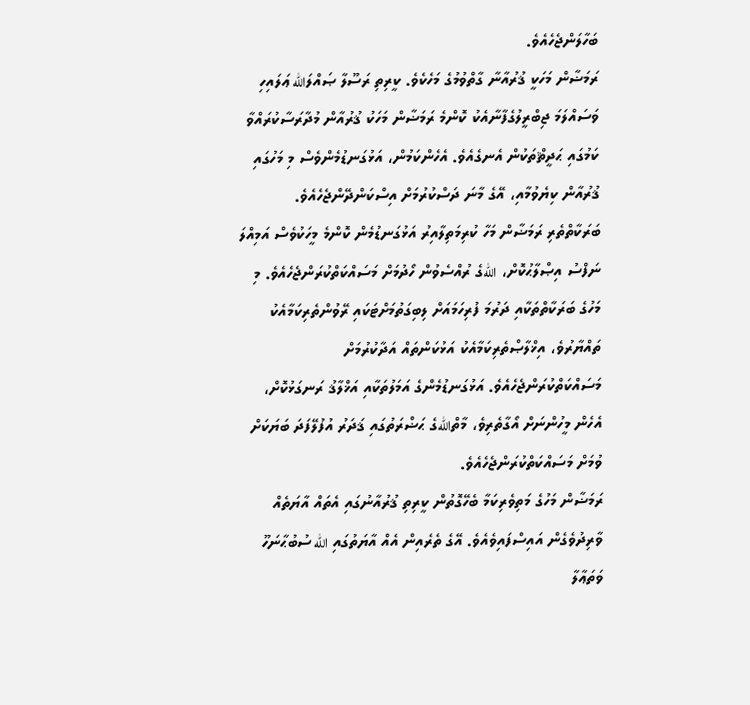ބަހާލަންޖެހެއެވެ.
ރަމަޟާން މަހަކީ ޤުރުއާނާ ގާތްވުމުގެ މަހެކެވެ. ކީރިތި ރަސޫލާ ޞައްލަالله ޢަލައިހި ވަސައްލަމަ ޖިބްރީލުގެފާނާއެކު ކޮންމެ ރަމަޟާން މަހަކު ޤުރުއާން މުދާރަސާކުރައްވާ ކަމުގައި ޙަދީޘްތަކުން އެނގެއެވެ. އެހެންކަމުން، އަޅުގަނޑުމެންވެސް މި މަހުގައި ޤުރުއާން ކިޔެވުމާއި، އޭގެ މާނަ ދަސްކުރުމަށް އިސްކަންދޭންޖެހެއެވެ.
ބަރަކާތްތެރި ރަމަޟާން މަހާ ކުރިމަތިލާއިރު އަޅުގަނޑުމެން ކޮންމެ މީހަކުވެސް އަމިއްލަ ނަފްސު އިޞްލާޙުކޮށް، اللهގެ ރުއްސެވުން ހޯދުމަށް މަސައްކަތްކުރަންޖެހެއެވެ. މި މަހުގެ ބަރަކާތްތަކާއި ދަރުމަ ފުރިހަމައަށް ލިބިގަތުމަށްޓަކައި ރޭވުންތެރިކަމާއެކު ތައްޔާރުވެ، އިޚްލާޞްތެރިކަމާއެކު އަޅުކަންތައް އަދާކުރުމަށް މަސައްކަތްކުރަންޖެހެއެވެ. އަޅުގަނޑުމެންގެ އަމަލުތަކާއި އަޚްލާޤު ރަނގަޅުކޮށް، އެހެން މީހުންނަށް އޯގާތެރިވެ، މާތްاللهގެ ޙަޟްރަތުގައި ޤަދަރު އުފުލޭފަދަ ބަޔަކަށް ވުމަށް މަސައްކަތްކުރަންޖެހެއެވެ.
ރަމަޟާން މަހުގެ މަތިވެރިކަމާ ބެހޭގޮތުން ކީރިތި ޤުރުއާނުގައި އެތައް އާޔަތެއް ވާރިދުވެގެން އައިސްފައިވެއެވެ. އޭގެ ތެރެއިން އެއް އާޔަތުގައި الله ސުބުޙާނަހޫ ވަތަޢާލާ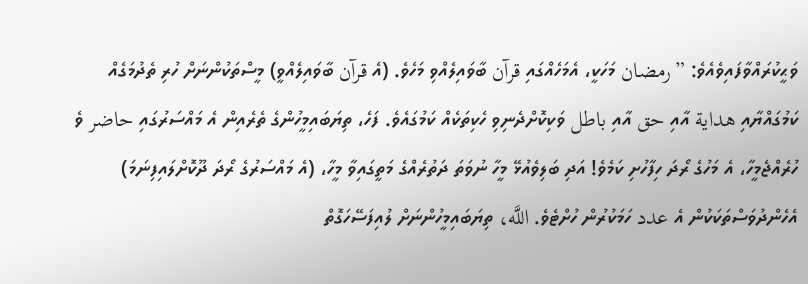ވަޙީކުރައްވާފައިވެއެވެ: ”رمضان މަހަކީ، އެމަހެއްގައި قرآن ބާވައިލެއްވި މަހެވެ. (އެ قرآن ބާވައިލެއްވީ) މީސްތަކުންނަށް ހުރި ތެދުމަގެއް ކަމުގައްޔާއި هداية އާއި حق އާއި باطل ވަކިކޮށްދެނިވި ހެކިތަކެއް ކަމުގައެވެ. ފަހެ، ތިޔަބައިމީހުންގެ ތެރެއިން އެ މައްސަރުގައި حاضر ވެ ހުރެއްޖެމީހާ، އެ މަހުގެ ރޯދަ ހިފާހުށި ކަމެވެ! އަދި ބަލިވެއުޅޭ މީހާ ނުވަތަ ދަތުރެއްގެ މަތީގައިވާ މީހާ، (އެ މައްސަރުގެ ރޯދަ ދޫކޮށްލައިފިނަމަ) އެހެންދުވަސްތަކަކުން އެ عدد ހަމަކުރުން ހުށްޓެވެ. اللَّه، ތިޔަބައިމީހުންނަށް ލުއިފަސޭހަގޮތް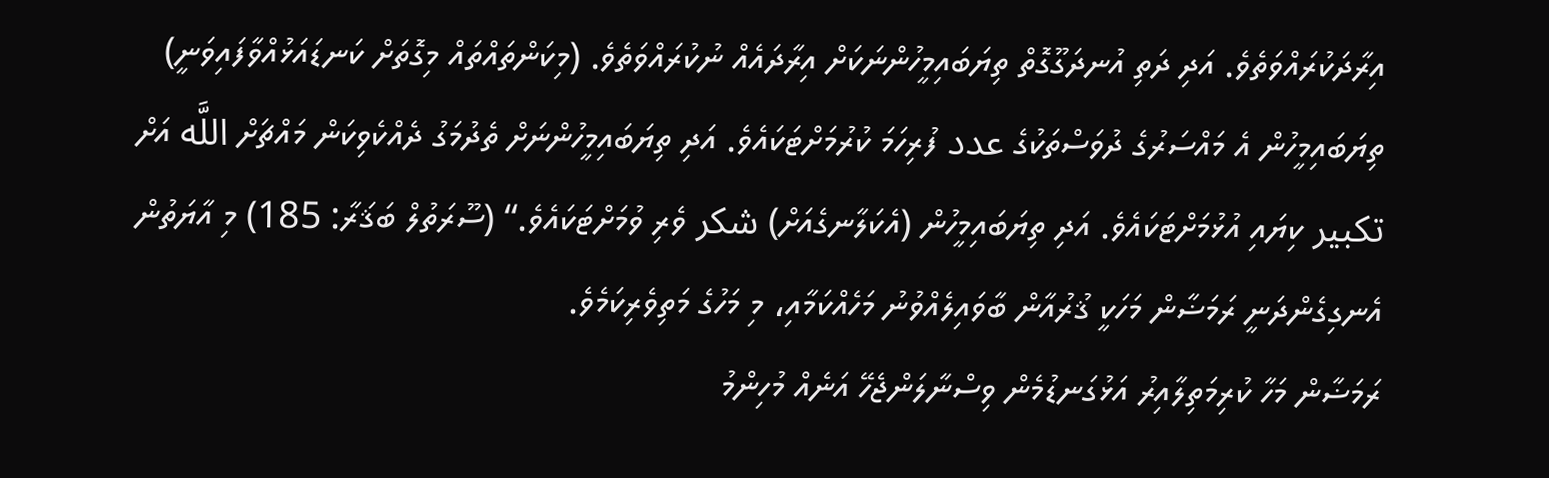އިރާދަކުރައްވަތެވެ. އަދި ދަތި އުނދަގޫގޮތް ތިޔަބައިމީހުންނަކަށް އިރާދައެއް ނުކުރައްވަތެވެ. (މިކަންތައްތައް މިގޮތަށް ކަނޑައަޅުއްވާފައިވަނީ) ތިޔަބައިމީހުން އެ މައްސަރުގެ ދުވަސްތަކުގެ عدد ފުރިހަމަ ކުރުމަށްޓަކައެވެ. އަދި ތިޔަބައިމީހުންނަށް ތެދުމަގު ދެއްކެވިކަން މައްޗަށް اللَّه އަށް تكبير ކިޔައި އުޅުމަށްޓަކައެވެ. އަދި ތިޔަބައިމީހުން (އެކަލާނގެއަށް) شكر ވެރި ވުމަށްޓަކައެވެ.“ (ސޫރަތުލް ބަޤަރާ: 185) މި އާޔަތުން އެނގިގެންދަނީ ރަމަޟާން މަހަކީ ޤުރުއާން ބާވައިލެއްވުނު މަހެއްކަމާއި، މި މަހުގެ މަތިވެރިކަމެވެ.
ރަމަޟާން މަހާ ކުރިމަތިލާއިރު އަޅުގަނޑުމެން ވިސްނާލަންޖެހޭ އަނެއް މުހިންމު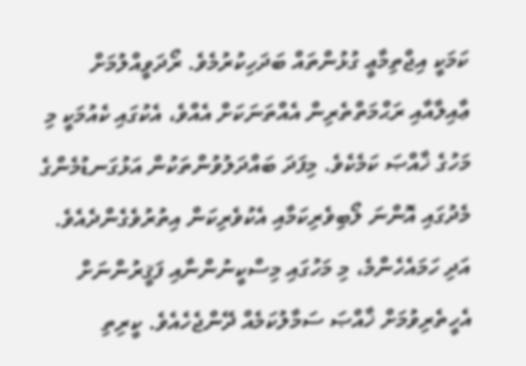ކަމަކީ އިޖްތިމާޢީ ގުޅުންތައް ބަދަހިކުރުމެވެ. ރޯދަވީއްލުމަށް ޢާއިލާއާއި ރަޙްމަތްތެރިން އެއްތަނަކަށް އެއްވެ، އެކުގައި ކެއުމަކީ މި މަހުގެ ޚާއްޞަ ކަމެކެވެ. މިފަދަ ބައްދަލުވުންތަކުން އަޅުގަނޑުމެންގެ މެދުގައި އޮންނަ ލޯބިވެރިކަމާއި އެކުވެރިކަން އިތުރުވެގެންދެއެވެ.
އަދި ހަމައެހެންމެ، މި މަހުގައި މިސްކީނުންނާއި ފަޤީރުންނަށް އެހީތެރިވުމަށް ޚާއްޞަ ސަމާލުކަމެއް ދޭންޖެހެއެވެ. ކީރިތި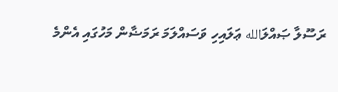ރަސޫލާ ޞައްލަالله ޢަލައިހި ވަސައްލަމަ ރަމަޟާން މަހުގައި އެންމެ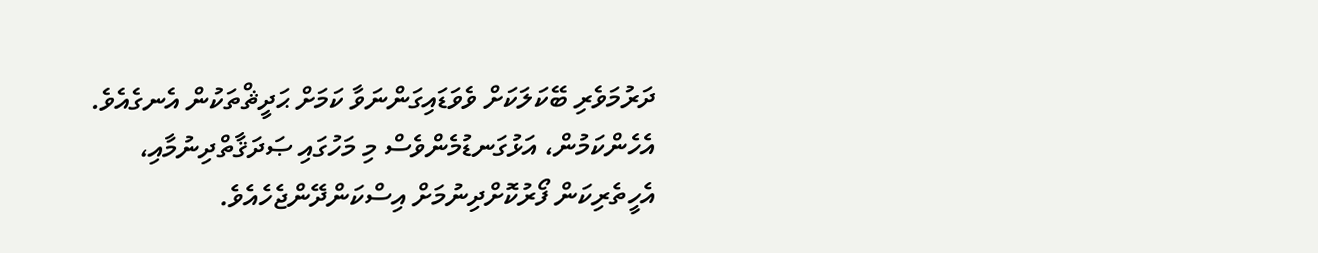ދަރުމަވެރި ބޭކަލަކަށް ވެވަޑައިގަންނަވާ ކަމަށް ޙަދީޘްތަކުން އެނގެއެވެ. އެހެންކަމުން، އަޅުގަނޑުމެންވެސް މި މަހުގައި ޞަދަޤާތްދިނުމާއި، އެހީތެރިކަން ފޯރުކޮށްދިނުމަށް އިސްކަންދޭންޖެހެއެވެ.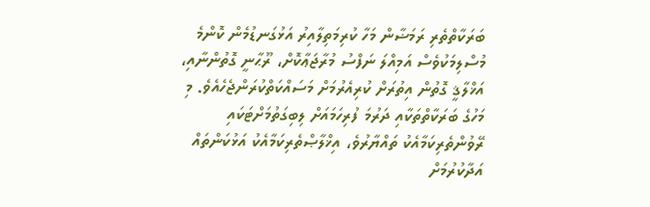ބަރަކާތްތެރި ރަމަޟާން މަހާ ކުރިމަތިލާއިރު އަޅުގަނޑުމެން ކޮންމެ މުސްލިމަކުވެސް އަމިއްލަ ނަފްސު މުރާޖަޢާކޮށް، ރޫޙާނީ ގޮތުންނާއި، އަޚްލާޤީ ގޮތުން އިތުރަށް ކުރިއެރުމަށް މަސައްކަތްކުރަންޖެހެއެވެ. މި މަހުގެ ބަރަކާތްތަކާއި ދަރުމަ ފުރިހަމައަށް ލިބިގަތުމަށްޓަކައި ރޭވުންތެރިކަމާއެކު ތައްޔާރުވެ، އިޚްލާޞްތެރިކަމާއެކު އަޅުކަންތައް އަދާކުރުމަށް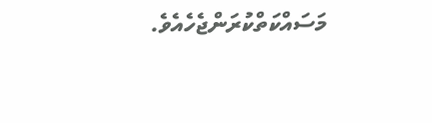މަސައްކަތްކުރަންޖެހެއެވެ.